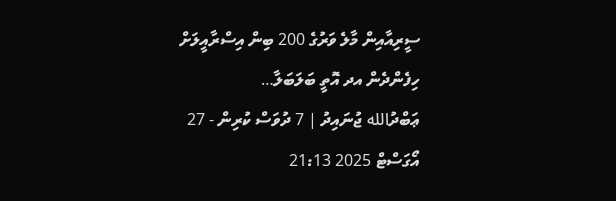ސީރިއާއިން މާލެ ވަރުގެ 200 ބިން އިސްރާއީލަށް ހިފެންދެން އދ އޮތީ ބަލަބަލާ…
ޢަބްދުالله ޖުނައިދު | 7 ދުވަސް ކުރިން - 27 އޯގަސްޓް 2025 21:13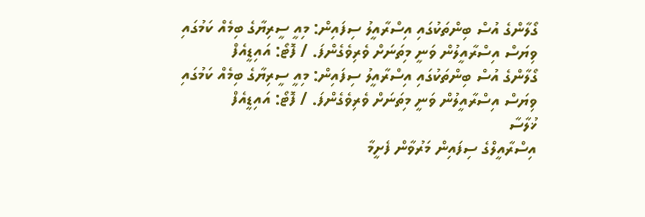ގޯލާންގެ އުސް ބިންތަކުގައި އިސްރާއީލު ސިފައިން: މިއީ ސީރިޔާގެ ބިމެއް ކަމުގައި ވިޔަސް އިސްރާއީލުން ވަނީ މިތަނަށް ވެރިވެގެންފަ. / ފޮޓޯ: އައިޑީއެފް
ގޯލާންގެ އުސް ބިންތަކުގައި އިސްރާއީލު ސިފައިން: މިއީ ސީރިޔާގެ ބިމެއް ކަމުގައި ވިޔަސް އިސްރާއީލުން ވަނީ މިތަނަށް ވެރިވެގެންފަ. / ފޮޓޯ: އައިޑީއެފް
ޚުލާސާ
އިސްރާއީލްގެ ސިފައިން މަރުވާން ފެށީމާ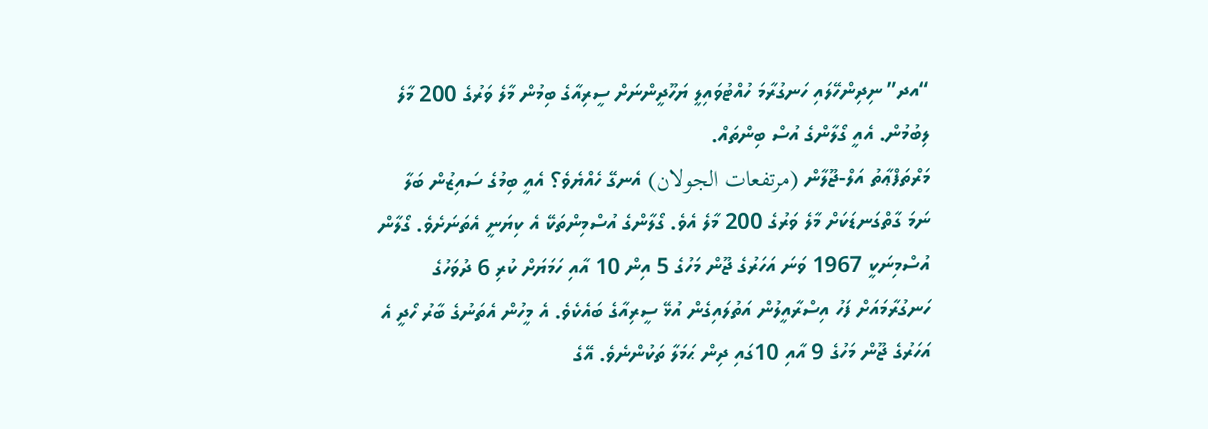“އދ” ނިދިންހޭލައި ހަނގުރާމަ ހުއްޓުވައިލީ ޔަހޫދީންނަށް ސީރިއާގެ ބިމުން މާލެ ވަރުގެ 200 މާލެ ލިބުމުން. އެއީ ގޯލާންގެ އުސް ބިންތައް.
މަރްތަފްޢާތު އަލް-ޖޫލާން (مرتفعات الجولان) އެނގޭ ހެއްޔެވެ؟ އެއީ ބިމުގެ ސައިޒުން ބަލާ ނަމަ ގާތްގަނޑަކަށް މާލެ ވަރުގެ 200 މާލެ އެވެ. ގޯލާންގެ އުސްމިންތަކޭ އެ ކިޔަނީ އެތަނަށެވެ. ގޯލާން އުސްމިނަކީ 1967 ވަނަ އަހަރުގެ ޖޫން މަހުގެ 5 އިން 10 އާއި ހަމަޔަށް ކުރި 6 ދުވަހުގެ ހަނގުރާމައަށް ފަހު އިސްރާއީލުން އަތުލައިގެން އުޅޭ ސީރިއާގެ ބައެކެވެ. އެ މީހުން އެތަނުގެ ބާރު ހޯދީ އެ އަހަރުގެ ޖޫން މަހުގެ 9 އާއި 10ގައި ދިން ޙަމަލާ ތަކުންނެވެ. އޭގެ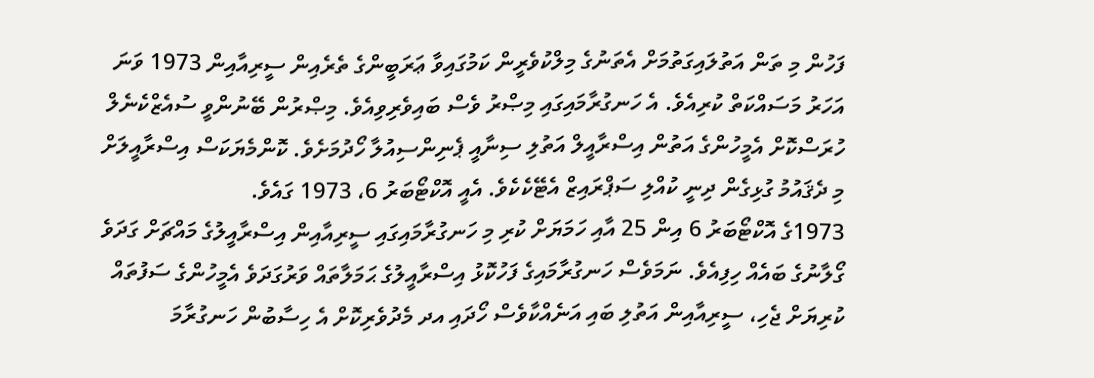ފަހުން މި ތަން އަތުލައިގަތުމަށް އެތަނުގެ މިލްކުވެރީން ކަމުގައިވާ ޢަރަބީންގެ ތެރެއިން ސީރިއާއިން 1973 ވަނަ އަހަރު މަސައްކަތް ކުރިއެވެ. އެ ހަނގުރާމައިގައި މިޞްރު ވެސް ބައިވެރިވިއެވެ. މިޞްރުން ބޭނުންވީ ސުއެޒްކެނެލް ހުރަސްކޮށް އެމީހުންގެ އަތުން އިސްރާއީލް އަތުލި ސިނާއީ ޕެނިންސިއުލާ ހޯދުމަށެވެ. ކޮންމެޔަކަސް އިސްރާއީލަށް މި ދެޤައުމު ގުޅިގެން ދިނީ ކުއްލި ސަޕްރައިޒް އެޓޭކެކެވެ. އެއީ އޮކްޓޯބަރު 6، 1973 ގައެވެ.
1973ގެ އޮކްޓޯބަރު 6 އިން 25 އާއި ހަމަޔަށް ކުރި މި ހަނގުރާމައިގައި ސީރިއާއިން އިސްރާއީލުގެ މައްޗަށް ގަދަވެ ގޯލާނުގެ ބައެއް ހިފިއެވެ. ނަމަވެސް ހަނގުރާމައިގެ ފަހުކޮޅު އިސްރާއީލުގެ ޙަމަލާތައް ވަރުގަދަވެ އެމީހުންގެ ސަފުތައް ކުރިޔަށް ޖެހި، ސީރިއާއިން އަތުލި ބައި އަނެއްކާވެސް ހޯދައި އދ މެދުވެރިކޮށް އެ ހިސާބުން ހަނގުރާމަ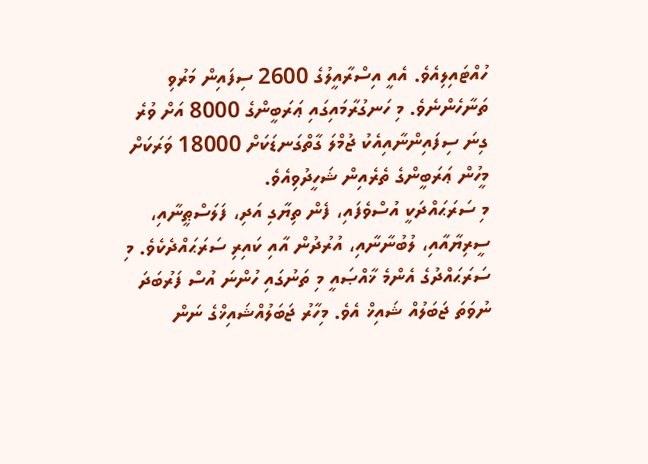ހުއްޓައިލިއެވެ. އެއީ އިސްރާއީލުގެ 2600 ސިފައިން މަރުވި ތަނާހެންނެވެ. މި ހަނގުރާމައިގައި ޢަރަބީންގެ 8000 އަށް ވުރެ ގިނަ ސިފައިންނާއިއެކު ޖުމްލަ ގާތްގަނޑަކަށް 18000 ވަރަކަށް މީހުން ޢަރަބީންގެ ތެރެއިން ޝަހީދުވިއެވެ.
މި ސަރަޙައްދަކީ އުސްވެފައި، ފެން ތިޔާގި އަދި، ފަލަސްޠީނާއި، ސީރިޔާއާއި، ލުބުނާނާއި، އުރުދުން އާއި ކައިރި ސަރަޙައްދެކެވެ. މި ސަރަޙައްދުގެ އެންމެ ޚާއްޞައީ މި ތަނުގައި ހުންނަ އުސް ފަރުބަދަ ނުވަތަ ޖަބަލުއް ޝައިޚް އެވެ. މިހާރު ޖަބަލުއްޝައިޚްގެ ނަން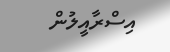އިސްރާއީލުން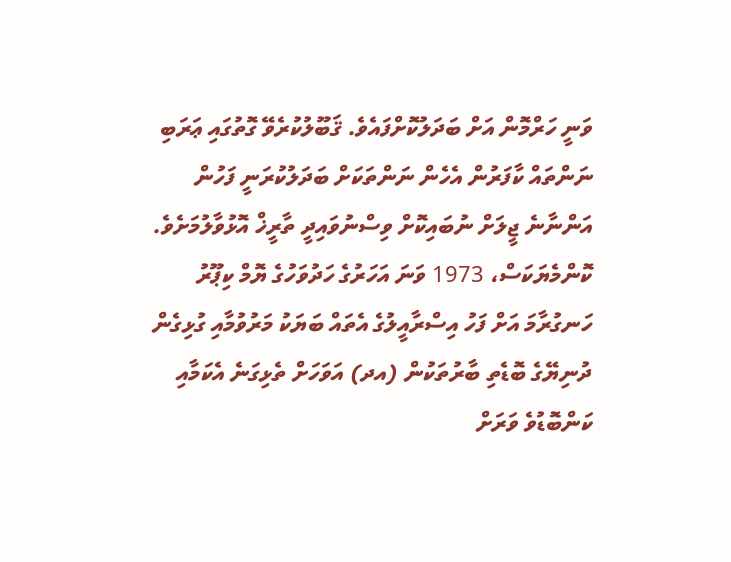ވަނީ ހަރްމޮން އަށް ބަދަލުކޮށްފައެވެ. ޤަބޫލުކުރެވޭ ގޮތުގައި ޢަރަބި ނަންތައް ކާފަރުން އެހެން ނަންތަކަށް ބަދަލުކުރަނީ ފަހުން އަންނާނެ ޖީލަށް ނުބައިކޮށް ވިސްނުވައިދީ ތާރީޚް އޮޅުވާލުމަށެވެ.
ކޮންމެޔަކަސް، 1973 ވަނަ އަހަރުގެ ހަދުވަހުގެ ޔޮމް ކިޕޫރު ހަނގުރާމަ އަށް ފަހު އިސްރާއީލުގެ އެތައް ބަޔަކު މަރުވުމާއި ގުޅިގެން ދުނިޔޭގެ ބޮޑެތި ބާރުތަކުން (އދ) އަވަހަށް ތެޅިގަނެ އެކަމާއި ކަންބޮޑުވެ ވަރަށް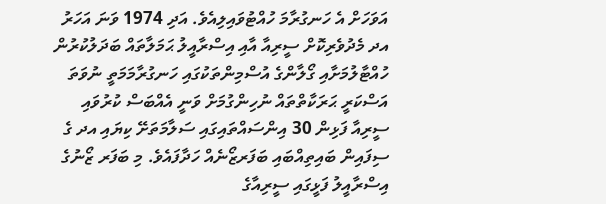އަވަހަށް އެ ހަނގުރާމަ ހުއްޓުވައިލިއެވެ. އަދި 1974 ވަނަ އަހަރު އދ މެދުވެރިކޮށް ސީރިއާ އާއި އިސްރާއީލު ޙަމަލާތައް ބަދަލުކުރުން ހުއްޓާލުމަށާއި ގޯލާންގެ އުސްމިންތަކުގައި ހަނގުރާމަމަތީ ނުވަތަ އަސްކަރީ ޙަރަކާތްތައް ނުހިންގުމަށް ވަނީ އެއްބަސް ކުރުވައި ސީރިއާ ފަޅިން 30 އިންސައްތައިގައި ސަލާމަތަށޭ ކިޔައި އދ ގެ ސިފައިން ބައިތިއްބައި ބަފަރޒޯނެއް ހަދާފައެވެ. މި ބަފަރ ޒޯނުގެ އިސްރާއީލު ފަޅީގައި ސީރިއާގެ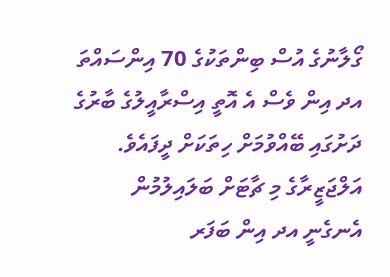ގޯލާނުގެ އުސް ބިންތަކުގެ 70 އިންސައްތަ އދ އިން ވެސް އެ އޮތީ އިސްރާއީލުގެ ބާރުގެ ދަށުގައި ބޭއްވުމަށް ހިތަކަށް ދީފައެވެ.
އަލްޖަޒީރާގެ މި ޗާޓަށް ބަލައިލުމުން އެނގެނީ އދ އިން ބަފަރ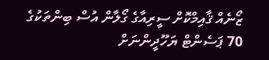ޒޯނެއް ޤާއިމްކޮށް ސީރިއާގެ ގޯލާން އުސް ބިންތަކުގެ 70 ޕަސެންޓް ޔަހޫދީންނަށް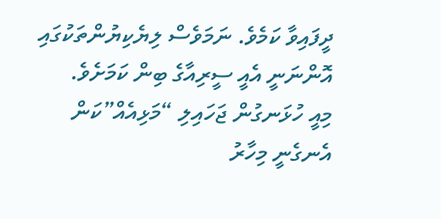ދީފައިވާ ކަމެވެ. ނަމަވެސް ލިޔެކިޔުންތަކުގައި އޮންނަނީ އެއީ ސީރިއާގެ ބިން ކަމަށެވެ.
މިއީ ހުޅަނގުން ޖަހައިލި “މަޅިއެއް”ކަން އެނގެނީ މިހާރު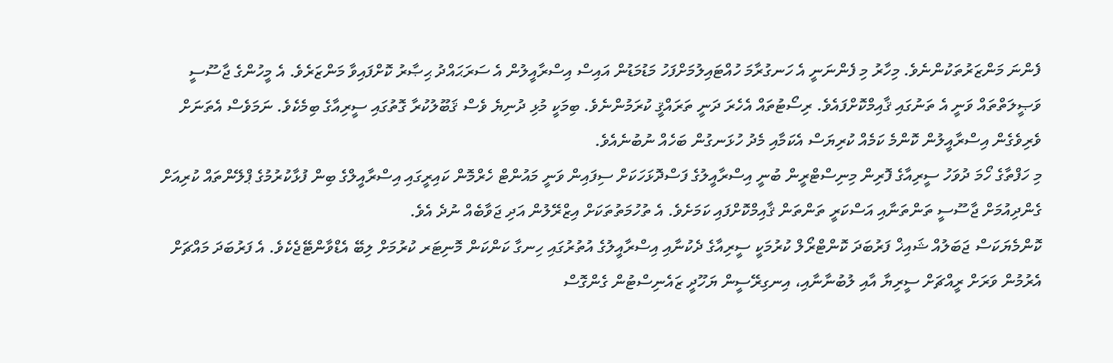ފެންނަ މަންޒަރުތަކުންނެވެ. މިހާރު މި ފެންނަނީ އެ ހަނގުރާމަ ހުއްޓައިލުމަށްފަހު މަޑުމަޑުން އައިސް އިސްރާއީލުން އެ ސަރަޙައްދު ޙިޞާރު ކޮށްފައިވާ މަންޒަރެވެ. އެ މީހުންގެ ޖާސޫސީ ވަޞީލަތްތައް ވަނީ އެ ތަނުގައި ޤާއިމްކޮށްފައެވެ. ރިސޯޓުތައް އެހެރަ ދަނީ ތަރައްޤީ ކުރަމުންނެވެ. ބިމަކީ މުޅި ދުނިޔެ ވެސް ޤަބޫލުކުރާ ގޮތުގައި ސީރިއާގެ ބިމެކެވެ. ނަމަވެސް އެތަނަށް ވެރިވެގެން އިސްރާއީލުން ކޮންމެ ކަމެއް ކުރިޔަސް އެކަމާއި މެދު ހުޅަނގުން ބަހެއް ނުބުނެއެވެ.
މި ހަފްތާގެ ހޯމަ ދުވަހު ސީރިއާގެ ފޮރިން މިނިސްޓްރީން ބުނީ އިސްރާއީލުގެ ފަސްދޮޅަހަކަށް ސިފައިން ވަނީ މައުންޓް ހެރްމޮން ކައިރީގައި އިސްރާއީލްގެ ބިން ފުޅާކުރުމުގެ ޕްލޭންތައް ކުރިއަށް ގެންދިއުމަށް ޖާސޫސީ ތަންތަނާއި އަސްކަރީ ތަންތަން ޤާއިމްކޮށްފައި ކަމަށެވެ. އެ ތުހުމަތުތަކަށް އިޒްރޭލުން އަދި ޖަވާބެއް ނުދެ އެވެ.
ކޮންމެޔަކަސް ޖަބަލުއް ޝައިޚް ފަރުބަދަ ކޮންޓްރޯލް ކުރުމަކީ ސީރިއާގެ ދެކުނާއި އިސްރާއީލުގެ އުތުރުގައި ހިނގާ ކަންކަން މޮނިޓަރ ކުރުމަށް ލިބޭ އެޑްވާންޓޭޖެކެވެ. އެ ފަރުބަދަ މައްޗަށް އެރުމުން ވަރަށް ރީއްޗަށް ސީރިޔާ އާއި ލުބުނާނާއި، އިނގިރޭސީން ޔަހޫދީ ޒައެނިސްޓުން ގެންގޮސް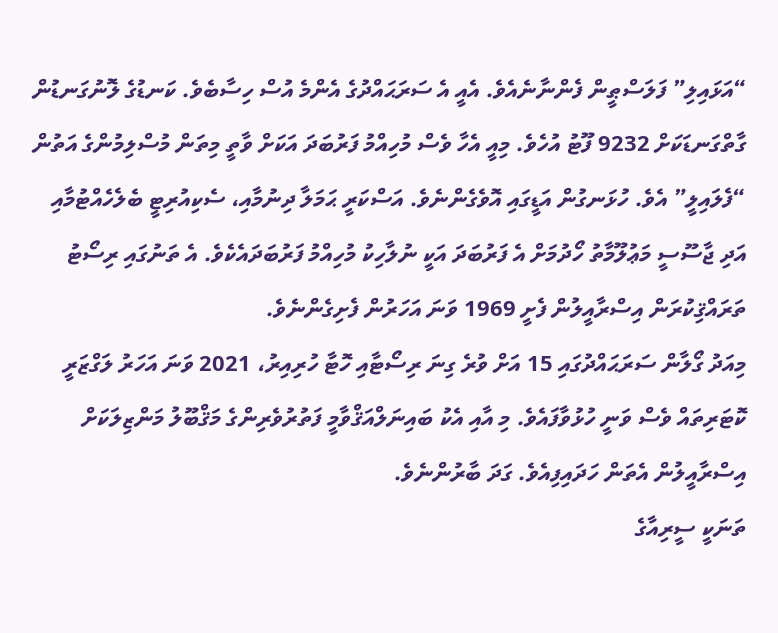“އަޅައިލި” ފަލަސްޠީން ފެންނާނެއެވެ. އެއީ އެ ސަރަޙައްދުގެ އެންމެ އުސް ހިސާބެވެ. ކަނޑުގެ ލޮނުގަނޑުން ގާތްގަނޑަކަށް 9232 ފޫޓު އުހެވެ. މިއީ އެހާ ވެސް މުހިއްމު ފަރުބަދަ އަކަށް ވާތީ މިތަން މުސްލިމުންގެ އަތުން “ފެލައިލީ” އެވެ. ހުޅަނގުން އަޑީގައި އޮވެގެންނެވެ. އަސްކަރީ ޙަމަލާ ދިނުމާއި، ސެކިއުރިޓީ ބެލެހެއްޓުމާއި އަދި ޖާސޫސީ މަޢުލޫމާތު ހޯދުމަށް އެ ފަރުބަދަ އަކީ ނުލާހިކު މުހިއްމު ފަރުބަދައެކެވެ. އެ ތަނުގައި ރިސޯޓު ތަރައްޤިކުރަން އިސްރާއީލުން ފެށީ 1969 ވަނަ އަހަރުން ފެށިގެންނެވެ.
މިއަދު ގޯލާން ސަރަޙައްދުގައި 15 އަށް ވުރެ ގިނަ ރިސޯޓާއި ހޮޓާ ހުރިއިރު، 2021 ވަނަ އަހަރު ލަގްޒަރީ ކޮޓަރިތައް ވެސް ވަނީ ހުޅުވާފައެވެ. މި އާއި އެކު ބައިނަލްއަޤްވާމީ ފަތުރުވެރިންގެ މަޤްބޫލު މަންޒިލަކަށް އިސްރާއީލުން އެތަން ހަދައިފިއެވެ. ގަދަ ބާރުންނެވެ.
ތަނަކީ ސީރިއާގެ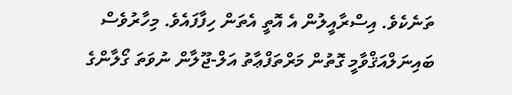ތަނެކެވެ. އިސްރާއީލުން އެ އޮތީ އެތަން ހިފާފައެވެ. މިހާރުވެސް ބައިނަލްއަޤްވާމީ ގޮތުން މަރްތަފްޢާތު އަލް-ޖޫލާން ނުވަތަ ގޯލާންގެ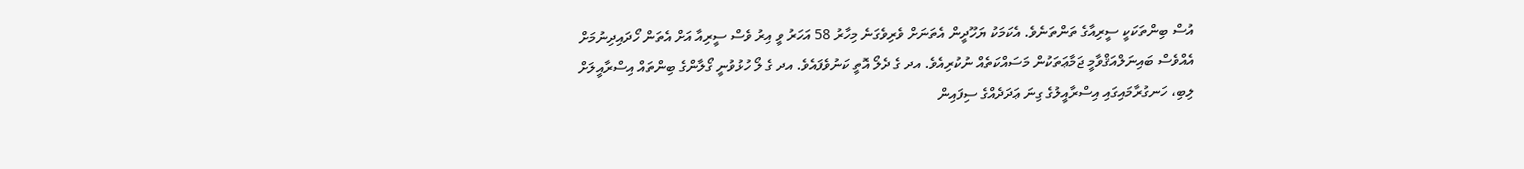އުސް ބިންތަކަކީ ސީރިއާގެ ތަންތަނެވެ. އެކަމަކު ޔަހޫދީން އެތަނަށް ވެރިވެގަނެ މިހާރު 58 އަހަރު ވީ އިރު ވެސް ސީރިއާ އަށް އެތަން ހޯދައިދިނުމަށް އެއްވެސް ބައިނަލްއަޤްވާމީ ޖަމާޢަތަކުން މަސައްކަތެއް ނުކުރިއެވެ. އދ ގެ ދެލޯ އޮތީ ކަނުވެފައެވެ. އދ ގެ ލޯ ހުޅުވުނީ ގޯލާންގެ ބިންތައް އިސްރާއީލަށް ލިބި، ހަނގުރާމައިގައި އިސްރާއީލުގެ ގިނަ ޢަދަދެއްގެ ސިފައިން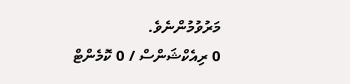މަރުވުމުންނެވެ.
0 ރިއެކްޝަންސް / 0 ކޮމެންޓް